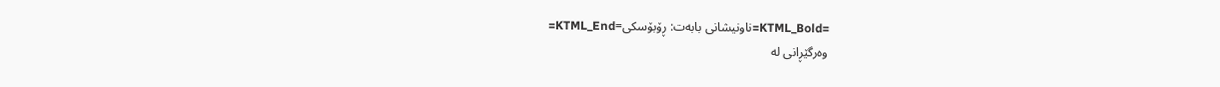=KTML_Bold=ناونیشانی بابەت: ڕۆبۆسکی=KTML_End=
وەرگێڕانی لە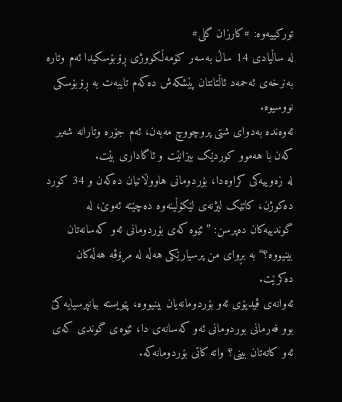تورکییەوە: #کارزان گلی#
لە ساڵیادی 14 ساڵ بەسەر کۆمەڵکووژی ڕۆبۆسکیدا ئەم وتارە بەنرخەی ئەحمەد ئاڵتانتان پێشکەش دەکەم تایبەت بە ڕۆبۆسکی نووسیوە.
ئەوەندە بەدوای شتی پروچووچ مەبەن، ئەم جۆرە وتارانە شەیر کەن با هەموو کوردێک بیزانێت و ئاگاداری بێت.
لە زەوییەکی کراوەدا، بۆردومانی هاووڵاتیان دەکەن و 34 کورد دەکوژن، کاتێک لیژنەی لێکۆڵینەوە دەچێتە ئەوێ، لە گوندییەکان دەپرسن: ”ئێوە کەی بۆردومانی ئەو کەسانەتان بینیووە؟“ بە بڕوای من پرسیارێکی هەڵە لە مرۆڤە هەڵەکان دەکرێت.
ئەوانەی ڤیدیۆی ئەو بۆردومانەیان بینیووە، پێویستە بیانپرسیایە کێ بوو فەرمانی بوردومانی ئەو کەسانەی دا، ئێوەی گوندی کەی ئەو کاتەتان بینی؟ واتە کاتی بۆردومانەکە.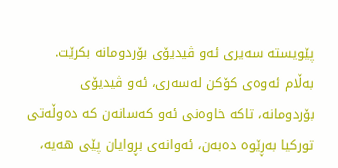پێویستە سەیری ئەو ڤیدیۆی بۆردومانە بکرێت.
بەڵام ئەوەی کۆکن لەسەری، ئەو ڤیدیۆی بۆردومانە، تاکە خاوەنی ئەو کەسانەن کە دەوڵەتی تورکیا بەڕێوە دەبەن، ئەوانەی بڕوایان پێی هەیە،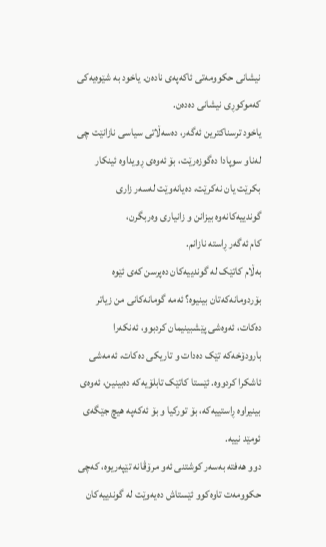نیشانی حکوومەتی ئاکەپەی نادەن. یاخود بە شێوەیەکی کەموکوڕی نیشانی دەدەن.
یاخود ترسناکترین ئەگەر، دەسەڵاتی سیاسی نازانێت چی لەناو سوپادا دەگوزەرێت، بۆ ئەوەی ڕویداوە ئینکار بکرێت یان نەکرێت، دەیانەوێت لەسەر زاری گوندییەکانەوە بیزانن و زانیاری وەربگرن،
کام ئەگەر ڕاستە نازانم.
بەڵام کاتێک لە گوندییەکان دەپرسن کەی ئێوە بۆردومانەکەتان بینیوە؟ ئەمە گومانەکانی من زیاتر دەکات، ئەوەشی پێشبینیمان کردبوو، ئەنکەرا بارودۆخەکە تێک دەدات و تاریکی دەکات، ئەمەشی ئاشکرا کردووە. ئێستا کاتێک تابلۆیەکە دەبینین، ئەوەی بینیراوە ڕاستییەکە، بۆ تورکیا و بۆ ئەکەپە هیچ جێگەی ئومێد نییە.
دوو هەفتە بەسەر کوشتنی ئەو مرۆڤانە تێپەریوە، کەچی حکوومەت تاوەکوو ئێستاش دەیەوێت لە گوندییەکان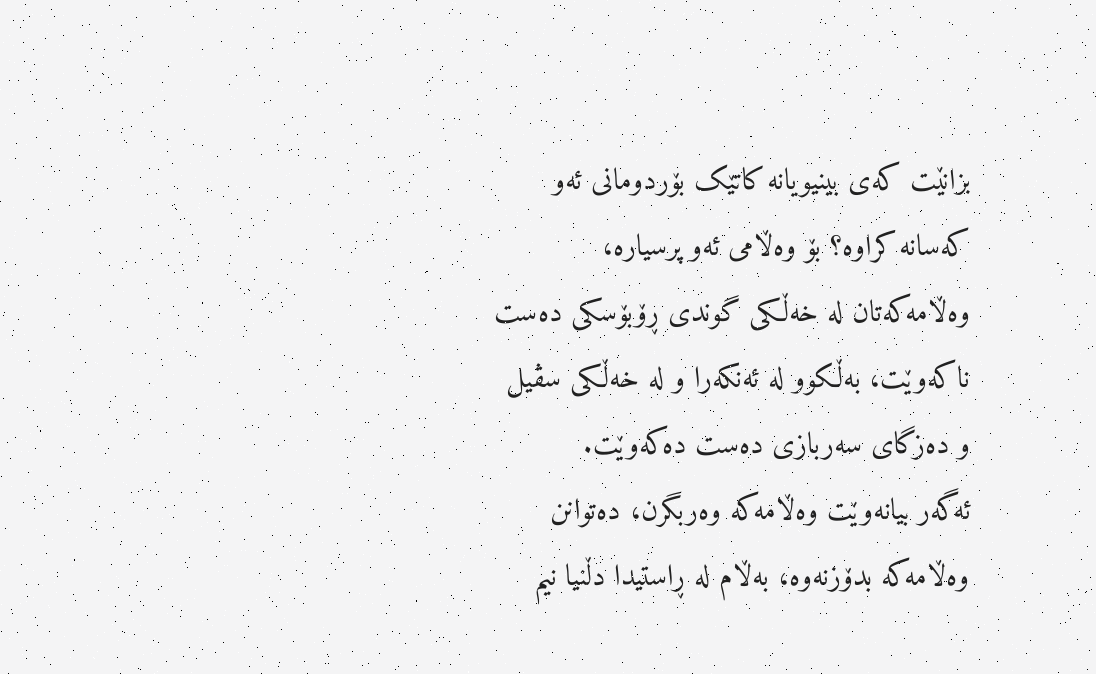بزانێت کەی بینیویانە کاتێک بۆردومانی ئەو کەسانە کراوە؟ بۆ وەڵامی ئەو پرسیارە، وەڵامەکەتان لە خەڵکی گوندی ڕۆبۆسکی دەست ناکەوێت، بەڵکوو لە ئەنکەرا و لە خەڵکی سڤیل و دەزگای سەربازی دەست دەکەوێت.
ئەگەر بیانەوێت وەڵامەکە وەربگرن، دەتوانن وەڵامەکە بدۆزنەوە، بەڵام لە ڕاستیدا دڵنیا نیم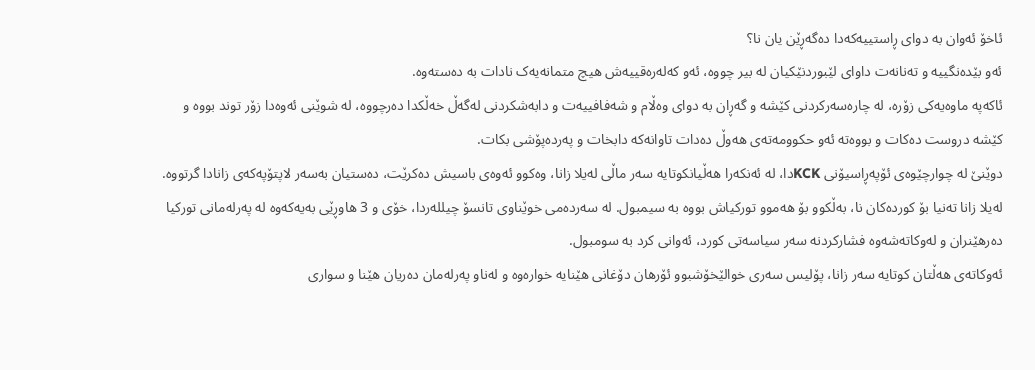ئاخۆ ئەوان بە دوای ڕاستییەکەدا دەگەڕێن یان نا؟
ئەو بێدەنگییە و تەنانەت داوای لێبوردنێکیان لە بیر چووە، ئەو کەلەرەقییەش هیچ متمانەیەک نادات بە دەستەوە.
ئاکەپە ماوەیەکی زۆرە، لە چارەسەرکردنی کێشە و گەڕان بە دوای وەڵام و شەفافییەت و دابەشکردنی لەگەڵ خەڵکدا دەرچووە، لە شوێنی ئەوەدا زۆر توند بووە و کێشە دروست دەکات و بووەتە ئەو حکوومەتەی هەوڵ دەدات تاوانەکە دابخات و پەردەپۆشی بکات.
دوێنێ لە چوارچێوەی ئۆپەڕاسیۆنی KCKدا، لە ئەنکەرا هەڵیانکوتایە سەر ماڵی لەیلا زانا، وەکوو ئەوەی باسیش دەکرێت، دەستیان بەسەر لاپتۆپەکەی زانادا گرتووە.
لەیلا زانا تەنیا بۆ کوردەکان نا، بەڵکوو بۆ هەموو تورکیاش بووە بە سیمبول. لە سەردەمی خوێناوی تانسۆ چیللەردا، خۆی و 3 هاوڕێی بەیەکەوە لە پەرلەمانی تورکیا دەرهێنران و لەوکاتەشەوە فشارکردنە سەر سیاسەتی کورد، ئەوانی کرد بە سومبول.
ئەوکاتەی هەڵتان کوتایە سەر زانا، پۆلیس سەری خوالێخۆشبوو ئۆرهان دۆغانی هێنایە خوارەوە و لەناو پەرلەمان دەریان هێنا و سواری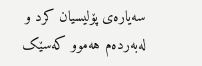سەیارەی پۆلیسیان کرد و لەبەردەم هەموو کەسێک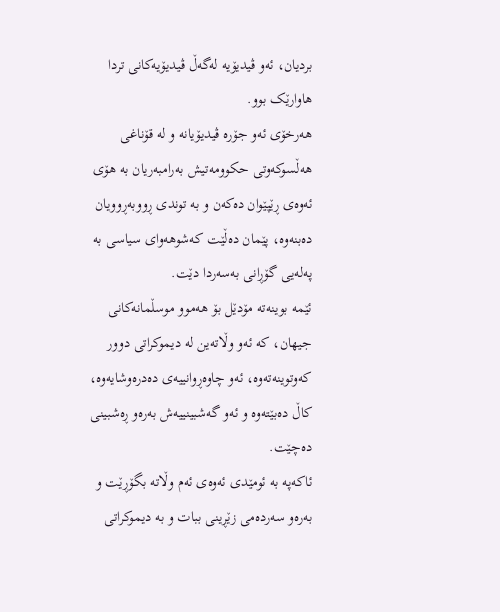بردیان، ئەو ڤیدیۆیە لەگەڵ ڤیدیۆیەکانی تردا هاوارێک بوو.
هەرخۆی ئەو جۆرە ڤیدیۆیانە و لە قۆناغی هەڵسوکەوتی حکوومەتیش بەرامبەریان بە هۆی ئەوەی ڕێپێوان دەکەن و بە توندی ڕووبەڕوویان دەبنەوە، پێمان دەڵێت کەشوهەوای سیاسی بە پەلەیی گۆڕانی بەسەردا دێت.
ئێمە بوینەتە مۆدێل بۆ هەموو موسڵمانەکانی جیهان، کە ئەو وڵاتەین لە دیموکراتی دوور کەوتوینەتەوە، ئەو چاوەڕوانییەی دەدرەوشایەوە، کاڵ دەبێتەوە و ئەو گەشبینییەش بەرەو ڕەشبینی دەچێت.
ئاکەپە بە ئومێدی ئەوەی ئەم وڵاتە بگۆڕێت و بەرەو سەردەمی زێڕینی ببات و بە دیموکراتی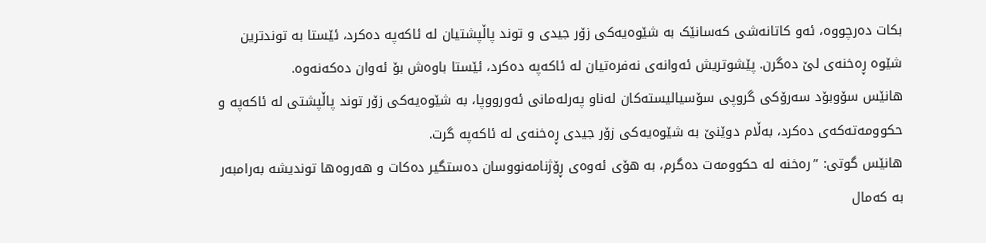بکات دەرچووە، ئەو کاتانەشی کەسانێک بە شێوەیەکی زۆر جیدی و توند پاڵپشتیان لە ئاکەپە دەکرد، ئێستا بە توندترین شێوە ڕەخنەی لێ دەگرن. پێشوتریش ئەوانەی نەفرەتیان لە ئاکەپە دەکرد، ئێستا باوەش بۆ ئەوان دەکەنەوە.
هانێس سۆوبۆد سەرۆکی گروپی سۆسیالیستەکان لەناو پەرلەمانی ئەورووپا، بە شێوەیەکی زۆر توند پاڵپشتی لە ئاکەپە و حکوومەتەکەی دەکرد، بەڵام دوێنێ بە شێوەیەکی زۆر جیدی ڕەخنەی لە ئاکەپە گرت.
هانێس گوتی: ”رەخنە لە حکوومەت دەگرم، بە هۆی ئەوەی ڕۆژنامەنووسان دەستگیر دەکات و هەروەها توندیشە بەرامبەر بە کەمال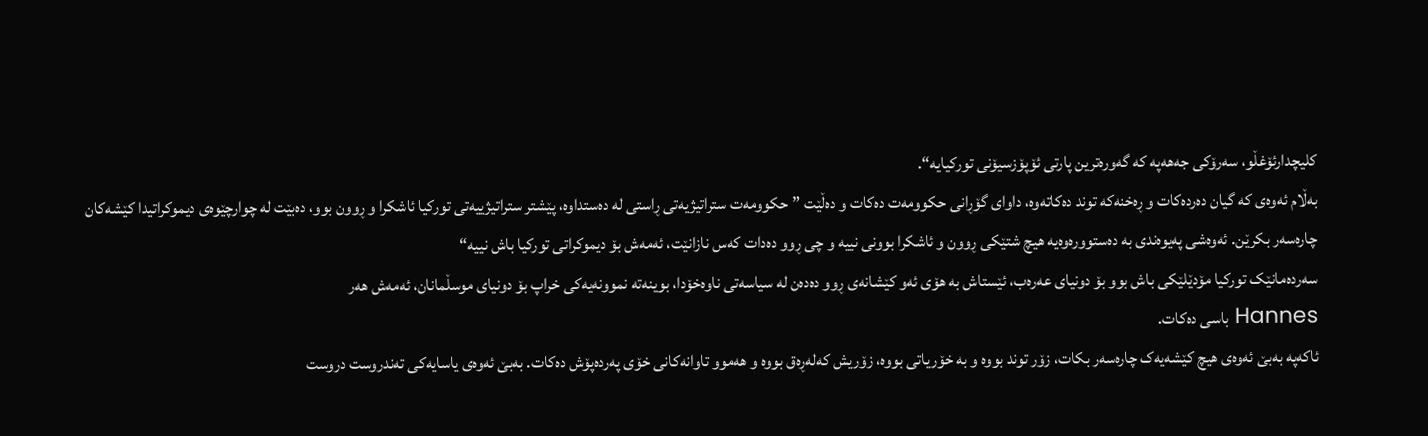کلیچدارئۆغڵو، سەرۆکی جەهەپە کە گەورەترین پارتی ئۆپۆزسیۆنی تورکیایە“.
بەڵام ئەوەی کە گیان دەردەکات و ڕەخنەکە توند دەکاتەوە، داوای گۆڕانی حکوومەت دەکات و دەڵێت ”حکوومەت ستراتیژیەتی ڕاستی لە دەستداوە، پێشتر ستراتیژییەتی تورکیا ئاشکرا و ڕوون بوو، دەبێت لە چوارچێوەی دیموکراتیدا کێشەکان چارەسەر بکرێن. ئەوەشی پەیوەندی بە دەستوورەوەیە هیچ شتێکی ڕوون و ئاشکرا بوونی نییە و چی ڕوو دەدات کەس نازانێت، ئەمەش بۆ دیموکراتی تورکیا باش نییە“
سەردەمانێک تورکیا مۆدێلێکی باش بوو بۆ دونیای عەرەب، ئێستاش بە هۆی ئەو کێشانەی ڕوو دەدەن لە سیاسەتی ناوەخۆدا، بوینەتە نموونەیەکی خراپ بۆ دونیای موسڵمانان، ئەمەش هەر
Hannes باسی دەکات.
ئاکەپە بەبێ ئەوەی هیچ کێشەیەک چارەسەر بکات، زۆر توند بووە و بە خۆریاتی بووە، زۆریش کەلەڕەق بووە و هەموو تاوانەکانی خۆی پەردەپۆش دەکات. بەبێ ئەوەی یاسایەکی تەندروست دروست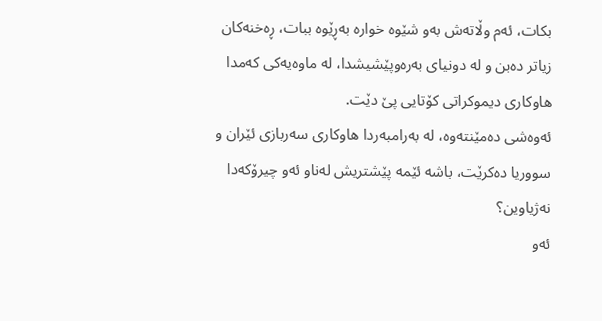بکات، ئەم وڵاتەش بەو شێوە خوارە بەڕێوە ببات، ڕەخنەکان زیاتر دەبن و لە دونیای بەرەوپێشیشدا، لە ماوەیەکی کەمدا هاوکاری دیموکراتی کۆتایی پێ دێت.
ئەوەشی دەمێنتەوە، لە بەرامبەردا هاوکاری سەربازی ئێران و سووریا دەکرێت، باشە ئێمە پێشتریش لەناو ئەو چیرۆکەدا نەژیاوین؟
ئەو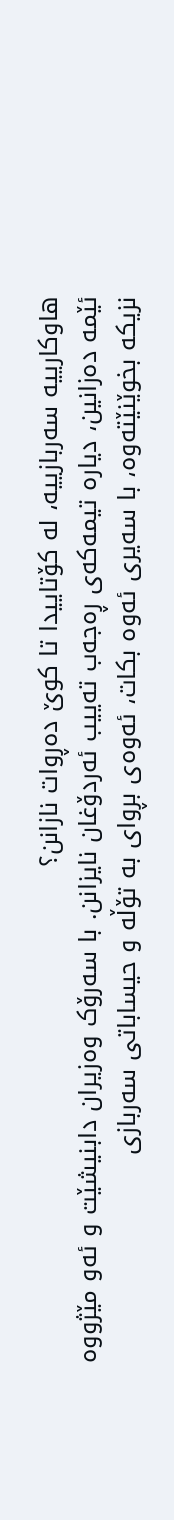هاوکارییە سەربازییە، لە کۆتاییدا تا کوێ دەڕوات نازانن؟
ئێمە دەزانین، دیارە تیمەکەی ڕەجەب تەییب ئەردۆغان نایزانن. با سەرۆک وەزیران دابنیشێت و ئەو مێژووە نزیکە بخوێنێتەوە، با سەیری ئەوە بکات، ئەوەی بڕوای بە تۆڵە و حیساباتی سەربازی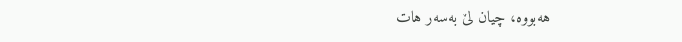هەبووە، چیان لێ بەسەر هات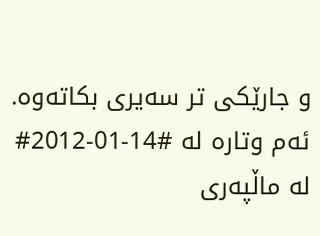و جارێکی تر سەیری بکاتەوە.
ئەم وتارە لە #14-01-2012# لە ماڵپەری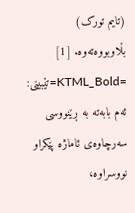(تایم تورک) بڵاوبووەتەوە. [1]
=KTML_Bold=تێبینی: ئەم بابەتە بە ڕێنووسی سەرچاوەی ئاماژە پێکراو نووسراوە،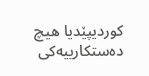کوردیپێدیا هیچ دەستکارییەکی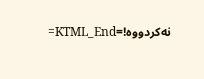نەکردووە!=KTML_End=